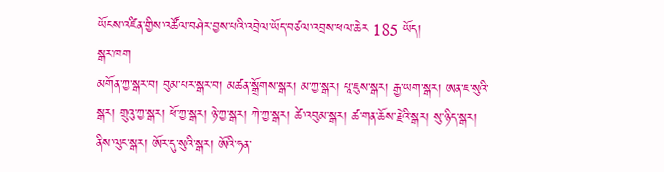ཡོངས་འཛིན་གྱིས་འཚོལ་བཤེར་བྱས་པའི་འབྲེལ་ཡོད་བཙལ་འབྲས་ཕལ་ཆེར 185 ཡོད།
སྒར་ཁག
མགོན་ཀྱ་སྒར་བ། བུམ་པར་སྒར་བ། མཚན་སྒྲོགས་སྒར། མ་ཀྱ་སྒར། པཱ་ཇུས་སྒར། རྒྱ་ཡག་སྒར། ཨན་ཇ་སུའི་སྒར། གྲུའུ་ཀྱ་སྒར། ཕོ་ཀྱ་སྒར། ཉེ་ཀྱ་སྒར། ཀེ་ཀྱ་སྒར། ཚེ་འབུམ་སྒར། ཚ་གན་ཆོས་རྗེའི་སྒར། སུ་ཉིད་སྒར། ནིས་ལུང་སྒར། ཨོར་དུ་སུའི་སྒར། ཨོའི་ཧན་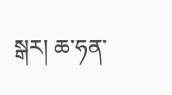སྒར། ཆ་ཧན་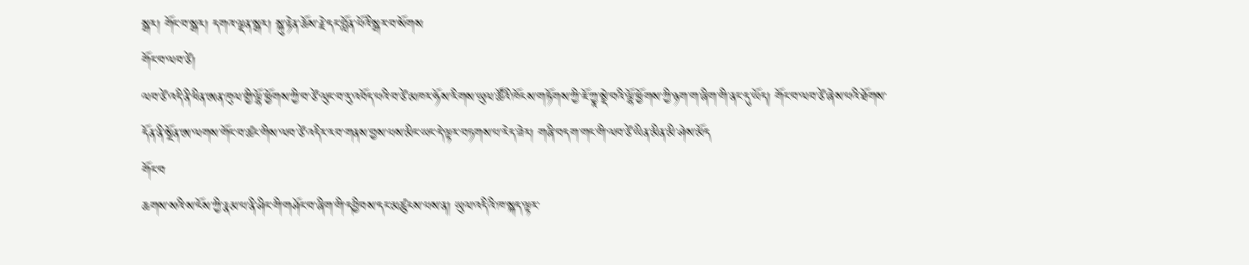སྒར། གོང་བ་སྒར། དགའ་ལྡན་སྒར། སྐུ་རྟེན་ཆོས་རྗེ་དང་བློན་པོའི་སྒར་བ་སོགས
གོང་བ་ལབ་ཙེ།
ལབ་ཙེ་འདི་ནི་ཕིན་ཨན་ཁུལ་གྱི་ལྷོ་ཕྱོགས་ཀྱི་བ་ཙེ་ལུང་བ་རུ་འབོད་པའི་བ་ཙེ་མཁར་ཧོས་རིགས་ཡུལ་ཚོའི་ཁོངས་གཏོགས་ཀྱི་ཇོ་ཀྱཱ་སྡེ་བའི་ལྷོ་ཕྱོགས་ཀྱི་ཉག་ག་ཞིག་གི་ནང་དུ་ཡོད། གོང་བ་ལབ་ཙེ་ཞེས་པའི་ཐོགས་དོན་ནི་སྔོན་ཨ་ལགས་གོང་བ་ཚང་གིས་ལབ་ཙེ་འདིར་རབ་གནས་བྱས་པས་མིང་ཡང་དེ་ལྟར་བཏགས་པ་རེད་ཟེར། གཞི་བདག་གང་གི་ལབ་ཙེ་ཡིན་མིན་མི་ཤེས་མོད
གོང་བ
ཆགས་སའི་ས་ངོས་ཀྱི་རྣམ་པ་ནི་ཤིང་གི་གཤོང་བ་ཞིག་གི་དབྱིབས་དང་མཚུངས་པས་ན། ཡུལ་འདིའི་ཁ་སྐད་ལྟར་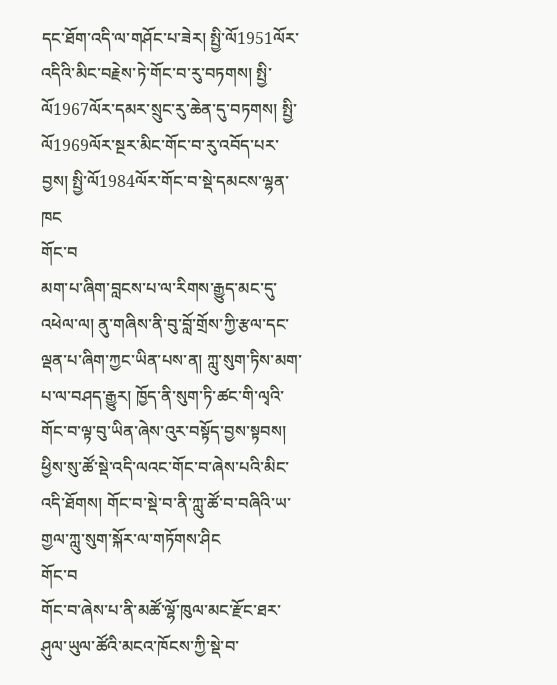དང་ཐོག་འདི་ལ་གཤོང་པ་ཟེར། སྤྱི་ལོ1951ལོར་འདིའི་མིང་བརྗེས་ཏེ་གོང་བ་རུ་བཏགས། སྤྱི་ལོ1967ལོར་དམར་སྲུང་རུ་ཆེན་དུ་བཏགས། སྤྱི་ལོ1969ལོར་སྔར་མིང་གོང་བ་རུ་འབོད་པར་བྱས། སྤྱི་ལོ1984ལོར་གོང་བ་སྡེ་དམངས་ལྷན་ཁང
གོང་བ
མག་པ་ཞིག་བླངས་པ་ལ་རིགས་རྒྱུད་མང་དུ་འཕེལ་ལ། ནུ་གཞིས་ནི་བུ་བློ་གྲོས་ཀྱི་རྩལ་དང་ལྡན་པ་ཞིག་ཀྱང་ཡིན་པས་ན། ཀླུ་སུག་ཏིས་མག་པ་ལ་བཤད་རྒྱུར། ཁྱོད་ནི་སུག་ཏི་ཚང་གི་ལྭའི་གོང་བ་ལྟ་བུ་ཡིན་ཞེས་འུར་བསྟོད་བྱས་སྟབས། ཕྱིས་སུ་ཚོ་སྡེ་འདི་ལའང་གོང་བ་ཞེས་པའི་མིང་འདི་ཐོགས། གོང་བ་སྡེ་བ་ནི་ཀླུ་ཚོ་བ་བཞིའི་ཡ་གྱལ་ཀླུ་སུག་སྐོར་ལ་གཏོགས་ཤིང
གོང་བ
གོང་བ་ཞེས་པ་ནི་མཚོ་ལྷོ་ཁུལ་མང་རྫོང་ཐར་ཤུལ་ཡུལ་ཚོའི་མངའ་ཁོངས་ཀྱི་སྡེ་བ་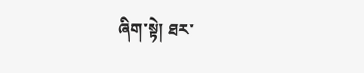ཞིག་སྟེ། ཐར་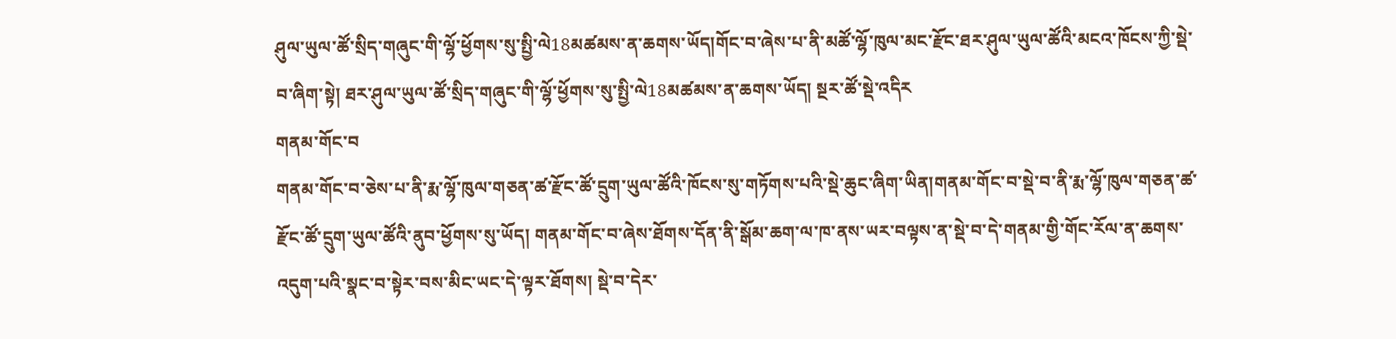ཤུལ་ཡུལ་ཚོ་སྲིད་གཞུང་གི་ལྷོ་ཕྱོགས་སུ་སྤྱི་ལེ18མཚམས་ན་ཆགས་ཡོད།གོང་བ་ཞེས་པ་ནི་མཚོ་ལྷོ་ཁུལ་མང་རྫོང་ཐར་ཤུལ་ཡུལ་ཚོའི་མངའ་ཁོངས་ཀྱི་སྡེ་བ་ཞིག་སྟེ། ཐར་ཤུལ་ཡུལ་ཚོ་སྲིད་གཞུང་གི་ལྷོ་ཕྱོགས་སུ་སྤྱི་ལེ18མཚམས་ན་ཆགས་ཡོད། སྔར་ཚོ་སྡེ་འདིར
གནམ་གོང་བ
གནམ་གོང་བ་ཅེས་པ་ནི་རྨ་ལྷོ་ཁུལ་གཅན་ཚ་རྫོང་ཚོ་དྲུག་ཡུལ་ཚོའི་ཁོངས་སུ་གཏོགས་པའི་སྡེ་ཆུང་ཞིག་ཡིན།གནམ་གོང་བ་སྡེ་བ་ནི་རྨ་ལྷོ་ཁུལ་གཅན་ཚ་རྫོང་ཚོ་དྲུག་ཡུལ་ཚོའི་ནུབ་ཕྱོགས་སུ་ཡོད། གནམ་གོང་བ་ཞེས་ཐོགས་དོན་ནི་སྒོམ་ཆག་ལ་ཁ་ནས་ཡར་བལྟས་ན་སྡེ་བ་དེ་གནམ་གྱི་གོང་རོལ་ན་ཆགས་འདུག་པའི་སྣང་བ་སྟེར་བས་མིང་ཡང་དེ་ལྟར་ཐོགས། སྡེ་བ་དེར་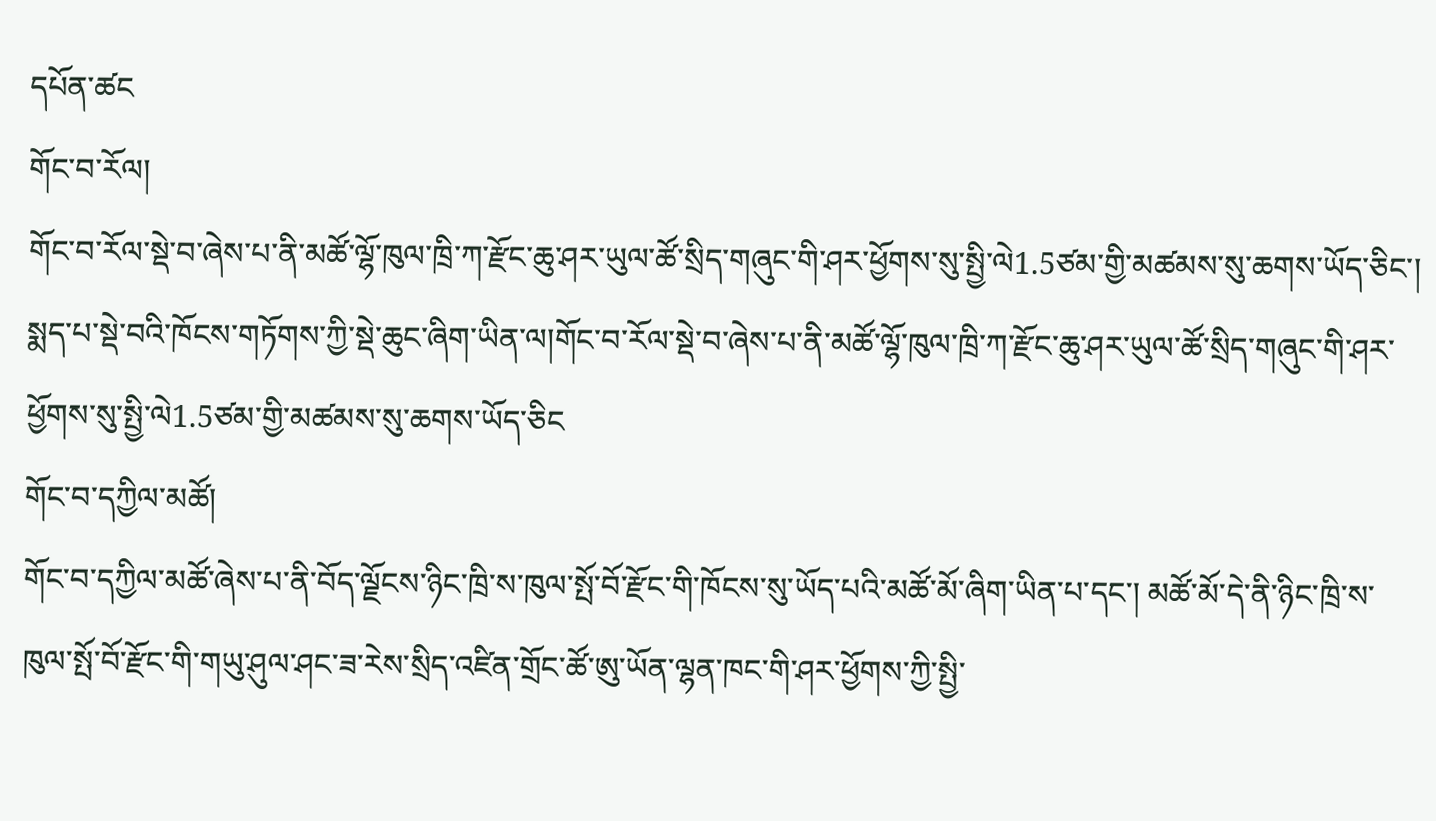དཔོན་ཚང
གོང་བ་རོལ།
གོང་བ་རོལ་སྡེ་བ་ཞེས་པ་ནི་མཚོ་ལྷོ་ཁུལ་ཁྲི་ཀ་རྫོང་ཆུ་ཤར་ཡུལ་ཚོ་སྲིད་གཞུང་གི་ཤར་ཕྱོགས་སུ་སྤྱི་ལེ1.5ཙམ་གྱི་མཚམས་སུ་ཆགས་ཡོད་ཅིང་། སྨད་པ་སྡེ་བའི་ཁོངས་གཏོགས་ཀྱི་སྡེ་ཆུང་ཞིག་ཡིན་ལ།གོང་བ་རོལ་སྡེ་བ་ཞེས་པ་ནི་མཚོ་ལྷོ་ཁུལ་ཁྲི་ཀ་རྫོང་ཆུ་ཤར་ཡུལ་ཚོ་སྲིད་གཞུང་གི་ཤར་ཕྱོགས་སུ་སྤྱི་ལེ1.5ཙམ་གྱི་མཚམས་སུ་ཆགས་ཡོད་ཅིང
གོང་བ་དཀྱིལ་མཚོ།
གོང་བ་དཀྱིལ་མཚོ་ཞེས་པ་ནི་བོད་ལྗོངས་ཉིང་ཁྲི་ས་ཁུལ་སྤོ་བོ་རྫོང་གི་ཁོངས་སུ་ཡོད་པའི་མཚོ་མོ་ཞིག་ཡིན་པ་དང་། མཚོ་མོ་དེ་ནི་ཉིང་ཁྲི་ས་ཁུལ་སྤོ་བོ་རྫོང་གི་གཡུ་ཤུལ་ཤང་ཟ་རེས་སྲིད་འཛིན་གྲོང་ཚོ་ཨུ་ཡོན་ལྷན་ཁང་གི་ཤར་ཕྱོགས་ཀྱི་སྤྱི་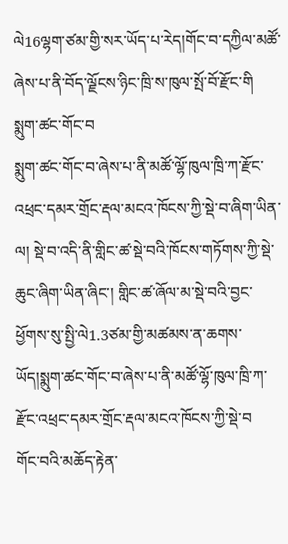ལེ16ལྷག་ཙམ་གྱི་སར་ཡོད་པ་རེད།གོང་བ་དཀྱིལ་མཚོ་ཞེས་པ་ནི་བོད་ལྗོངས་ཉིང་ཁྲི་ས་ཁུལ་སྤོ་བོ་རྫོང་གི
སྨུག་ཚང་གོང་བ
སྨུག་ཚང་གོང་བ་ཞེས་པ་ནི་མཚོ་ལྷོ་ཁུལ་ཁྲི་ཀ་རྫོང་འཕྲང་དམར་གྲོང་རྡལ་མངའ་ཁོངས་ཀྱི་སྡེ་བ་ཞིག་ཡིན་ལ། སྡེ་བ་འདི་ནི་གླིང་ཚ་སྡེ་བའི་ཁོངས་གཏོགས་ཀྱི་སྡེ་ཆུང་ཞིག་ཡིན་ཞིང་། གླིང་ཚ་ཞོལ་མ་སྡེ་བའི་བྱང་ཕྱོགས་སུ་སྤྱི་ལེ1.3ཙམ་གྱི་མཚམས་ན་ཆགས་ཡོད།སྨུག་ཚང་གོང་བ་ཞེས་པ་ནི་མཚོ་ལྷོ་ཁུལ་ཁྲི་ཀ་རྫོང་འཕྲང་དམར་གྲོང་རྡལ་མངའ་ཁོངས་ཀྱི་སྡེ་བ
གོང་བའི་མཆོད་རྟེན་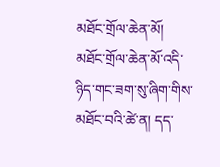མཐོང་གྲོལ་ཆེན་མོ།
མཐོང་གྲོལ་ཆེན་མོ་འདི་ཉིད་གང་ཟག་སུ་ཞིག་གིས་མཐོང་བའི་ཚེ་ན། དད་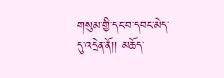གསུམ་གྱི་དང་བ་དབང་མེད་དུ་འདྲེན་ནོ།། མཆོད་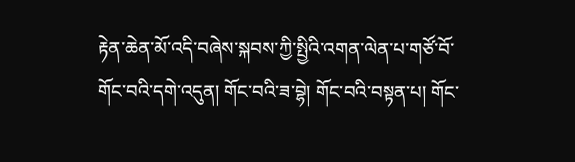རྟེན་ཆེན་མོ་འདི་བཞེས་སྐབས་ཀྱི་སྤྱིའི་འགན་ལེན་པ་གཙོ་བོ་གོང་བའི་དགེ་འདུན། གོང་བའི་ཟ་བྷེ། གོང་བའི་བསྟན་པ། གོང་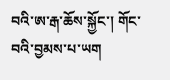བའི་ཨ་རྒ་ཆོས་སྐྱོང་། གོང་བའི་བྱམས་པ་ཡག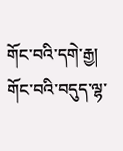གོང་བའི་དགེ་རྒྱ། གོང་བའི་བདུད་ལྷ་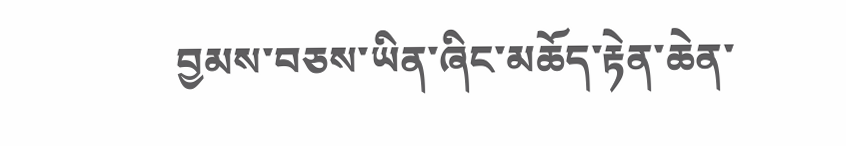བྱམས་བཅས་ཡིན་ཞིང་མཆོད་རྟེན་ཆེན་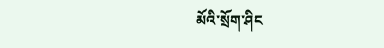མོའི་སྲོག་ཤིང